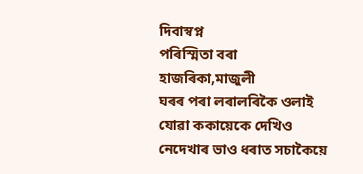দিবাস্বপ্ন
পৰিস্মিতা বৰা হাজৰিকা,মাজুলী
ঘৰৰ পৰা লৰালৰিকৈ ওলাই যোৱা ককায়েকে দেখিও নেদেখাৰ ভাও ধৰাত সচাকৈয়ে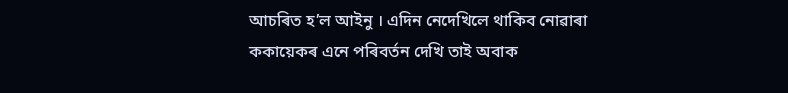আচৰিত হ’ল আইনু । এদিন নেদেখিলে থাকিব নোৱাৰা ককায়েকৰ এনে পৰিবৰ্তন দেখি তাই অবাক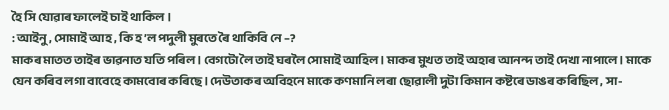হৈ সি যোৱাৰ ফালেই চাই থাকিল ।
: আইনু , সোমাই আহ , কি হ’ল পদুলী মুৰতে ৰৈ থাকিবি নে –?
মাকৰ মাতত তাইৰ ভাৱনাত যতি পৰিল । বেগটো লৈ তাই ঘৰলৈ সোমাই আহিল । মাকৰ মুখত তাই অহাৰ আনন্দ তাই দেখা নাপালে । মাকে যেন কৰিব লগা বাবেহে কামবোৰ কৰিছে । দেউতাকৰ অবিহনে মাকে কণমানি লৰা ছোৱালী দুটা কিমান কষ্টৰে ডাঙৰ কৰিছিল , সা-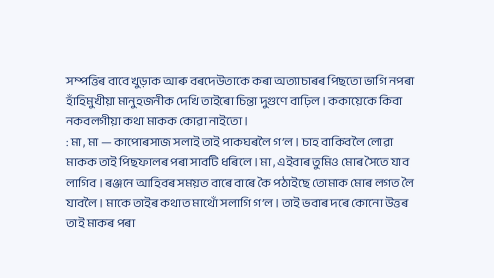সম্পত্তিৰ বাবে খুড়াক আৰু বৰদেউতাকে কৰা অত্যাচাৰৰ পিছতো ভাগি নপৰা হাঁহিমুখীয়া মানুহজনীক দেখি তাইৰো চিন্তা দুগুণে বাঢ়িল । ককায়েকে কিবা নকবলগীয়া কথা মাকক কোৱা নাইতো ।
: মা , মা — কাপোৰসাজ সলাই তাই পাকঘৰলৈ গ’ল । চাহ বাকিবলৈ লোৱা মাকক তাই পিছফালৰ পৰা সাবটি ধৰিলে । মা , এইবাৰ তুমিও মোৰ সৈতে যাব লাগিব । ৰঞ্জনে আহিবৰ সময়ত বাৰে বাৰে কৈ পঠাইছে তোমাক মোৰ লগত লৈ যাবলৈ । মাকে তাইৰ কথাত মাথোঁ সলাগি গ’ল । তাই ভবাৰ দৰে কোনো উত্তৰ তাই মাকৰ পৰা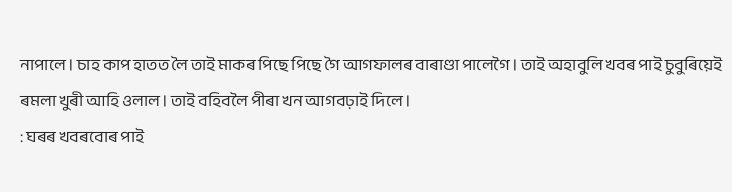নাপালে । চাহ কাপ হাতত লৈ তাই মাকৰ পিছে পিছে গৈ আগফালৰ বাৰাণ্ডা পালেগৈ । তাই অহাবুলি খবৰ পাই চুবুৰিয়েই ৰমলা খুৰী আহি ওলাল । তাই বহিবলৈ পীৰা খন আগবঢ়াই দিলে ।
: ঘৰৰ খবৰবোৰ পাই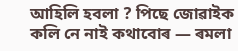আহিলি হবলা ? পিছে জোৱাইক কলি নে নাই কথাবোৰ — ৰমলা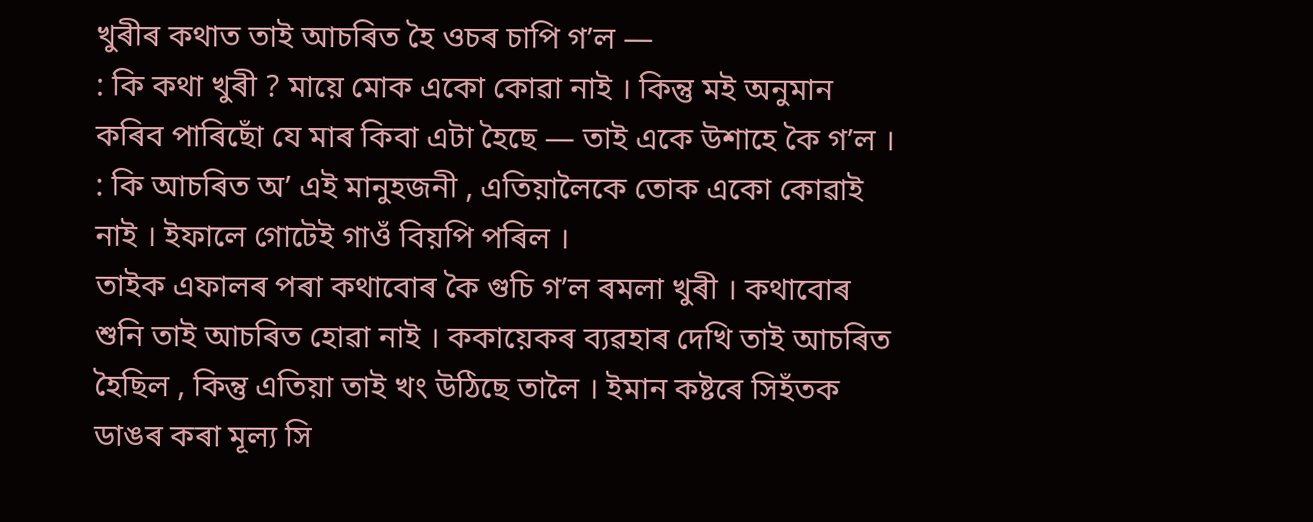খুৰীৰ কথাত তাই আচৰিত হৈ ওচৰ চাপি গ’ল —
: কি কথা খুৰী ? মায়ে মোক একো কোৱা নাই । কিন্তু মই অনুমান কৰিব পাৰিছোঁ যে মাৰ কিবা এটা হৈছে — তাই একে উশাহে কৈ গ’ল ।
: কি আচৰিত অ’ এই মানুহজনী , এতিয়ালৈকে তোক একো কোৱাই নাই । ইফালে গোটেই গাওঁ বিয়পি পৰিল ।
তাইক এফালৰ পৰা কথাবোৰ কৈ গুচি গ’ল ৰমলা খুৰী । কথাবোৰ শুনি তাই আচৰিত হোৱা নাই । ককায়েকৰ ব্যৱহাৰ দেখি তাই আচৰিত হৈছিল , কিন্তু এতিয়া তাই খং উঠিছে তালৈ । ইমান কষ্টৰে সিহঁতক ডাঙৰ কৰা মূল্য সি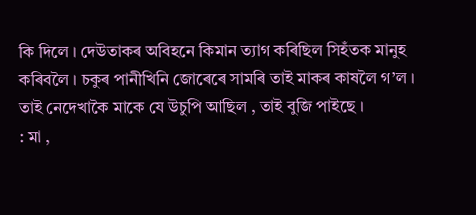কি দিলে । দেউতাকৰ অবিহনে কিমান ত্যাগ কৰিছিল সিহঁতক মানুহ কৰিবলৈ । চকুৰ পানীখিনি জোৰেৰে সামৰি তাই মাকৰ কাষলৈ গ’ল । তাই নেদেখাকৈ মাকে যে উচুপি আছিল , তাই বুজি পাইছে ।
: মা ,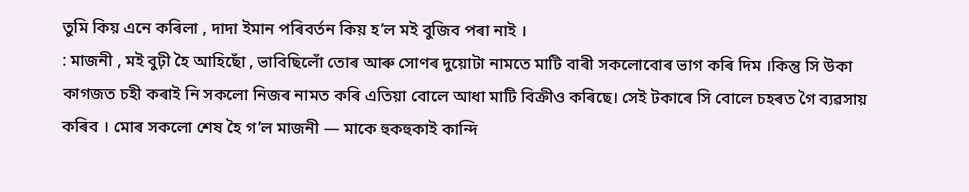তুমি কিয় এনে কৰিলা , দাদা ইমান পৰিবৰ্তন কিয় হ’ল মই বুজিব পৰা নাই ।
: মাজনী , মই বুঢ়ী হৈ আহিছোঁ , ভাবিছিলোঁ তোৰ আৰু সোণৰ দুয়োটা নামতে মাটি বাৰী সকলোবোৰ ভাগ কৰি দিম ।কিন্তু সি উকা কাগজত চহী কৰাই নি সকলো নিজৰ নামত কৰি এতিয়া বোলে আধা মাটি বিক্ৰীও কৰিছে। সেই টকাৰে সি বোলে চহৰত গৈ ব্যৱসায় কৰিব । মোৰ সকলো শেষ হৈ গ’ল মাজনী — মাকে হুকহুকাই কান্দি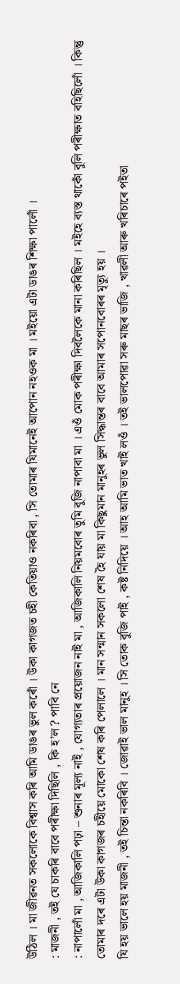উঠিল । মা জীৱনত সকলোকে বিশ্বাস কৰি আমি ডাঙৰ ভুল কৰোঁ । উকা কাগজত চহী কেতিয়াও নকৰিবা , সি তোমাৰ যিমানেই আপোন নহওক মা । মইয়ো এটা ডাঙৰ শিক্ষা পালোঁ ।
: মাজনী , তই যে চাকৰি বাবে পৰীক্ষা দিছিলি , কি হ’ল ? পাবি নে
: নাপালোঁ মা , আজিকালি পঢ়া – শুনাৰ মূল্য নাই , যোগ্যতাৰ প্ৰয়োজন নাই মা , আজিকালি নিয়মবোৰ তুমি বুজি নাপাবা মা । এওঁ মোক পৰীক্ষা দিবলৈকে মানা কৰিছিল । মইহে ব্যস্ত থাকোঁ বুলি পৰীক্ষাত বহিছিলোঁ । কিন্তু তোমাৰ দৰে এটা উকা কাগজৰ চহীয়ে মোকো শেষ কৰি পেলালে । মান সন্মান সকলো শেষ হৈ যায় মা কিছুমান মানুহৰ ভুল সিদ্ধান্তৰ বাবে আমাৰ সপোনবোৰৰ মৃত্যু হয় ।
যি হয় ভালে হয় মাজনী , তই চিন্তা নকৰিবি । জোৱাই ভাল মানুহ । সি তোক বুজি পাই , কষ্ট নিদিয়ে । আহ আমি ভাত খাই লওঁ । তই ভালপোৱা সৰু মাছৰ ভাজি , খাৱলী আৰু খৰিচাৰে পইতা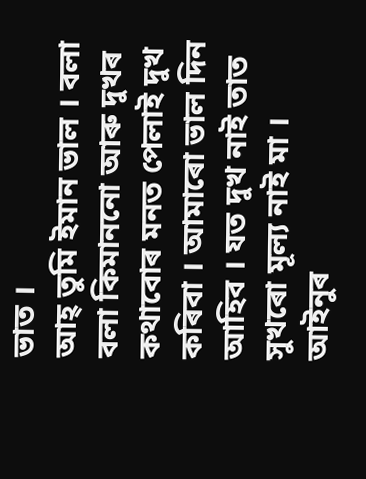ভাত ।
আহ্ তুমি ইমান ভাল । বলা বলা কিমাননো আৰু দুখৰ কথাবোৰ মনত পেলাই দুখ কৰিবা । আমাৰো ভাল দিন আহিব । যত দুখ নাই তাত সুখৰো মূল্য নাই মা ।
আইনুৰ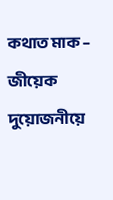কথাত মাক – জীয়েক দুয়োজনীয়ে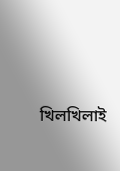খিলখিলাই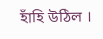হাঁহি উঠিল ।